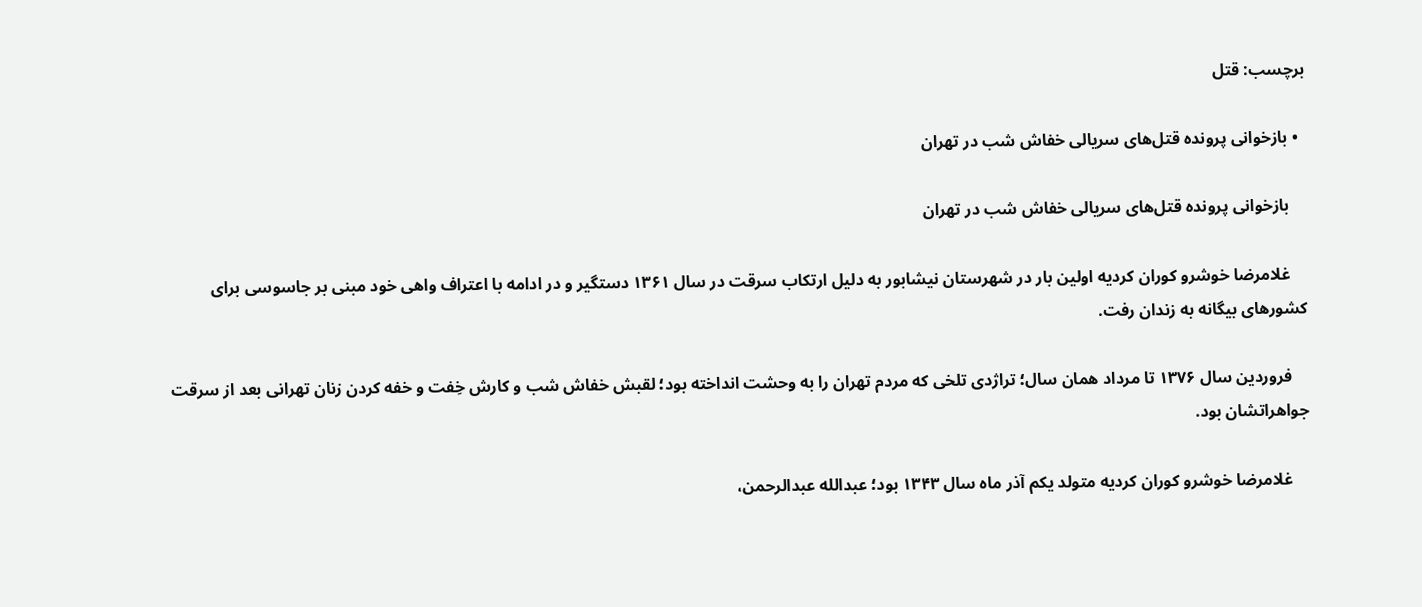برچسب: قتل

  • بازخوانی پرونده قتل‌های سریالی خفاش شب در تهران

    بازخوانی پرونده قتل‌های سریالی خفاش شب در تهران

    غلامرضا خوشرو کوران کردیه اولین بار در شهرستان نیشابور به دلیل ارتکاب سرقت در سال ۱۳۶۱ دستگیر و در ادامه با اعتراف واهی خود مبنی بر جاسوسی برای کشور‌های بیگانه به زندان رفت.

    فروردین سال ۱۳۷۶ تا مرداد همان سال؛ تراژدی تلخی که مردم تهران را به وحشت انداخته بود؛ لقبش خفاش شب و کارش خِفت و خفه کردن زنان تهرانی بعد از سرقت جواهراتشان بود.

    غلامرضا خوشرو کوران کردیه متولد یکم آذر ماه سال ۱۳۴۳ بود؛ عبدالله عبدالرحمن،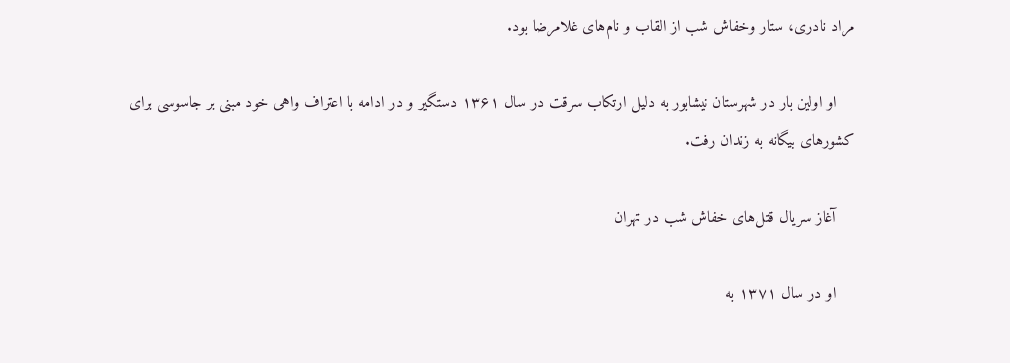مراد نادری، ستار وخفاش شب از القاب و نام‌های غلامرضا بود.

    او اولین بار در شهرستان نیشابور به دلیل ارتکاب سرقت در سال ۱۳۶۱ دستگیر و در ادامه با اعتراف واهی خود مبنی بر جاسوسی برای کشور‌های بیگانه به زندان رفت.

    آغاز سریال قتل‌های خفاش شب در تهران

    او در سال ۱۳۷۱ به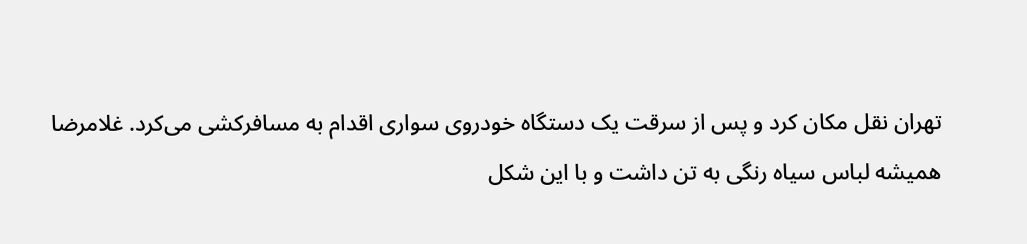تهران نقل مکان کرد و پس از سرقت یک دستگاه خودروی سواری اقدام به مسافرکشی می‌کرد. غلامرضا همیشه لباس سیاه رنگی به تن داشت و با این شکل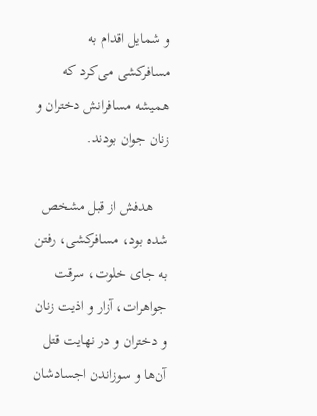و شمایل اقدام به مسافرکشی می‌کرد که همیشه مسافرانش دختران و زنان جوان بودند.

    هدفش از قبل مشخص شده بود، مسافرکشی، رفتن به جای خلوت، سرقت جواهرات، آزار و اذیت زنان و دختران و در نهایت قتل آن‌ها و سوزاندن اجسادشان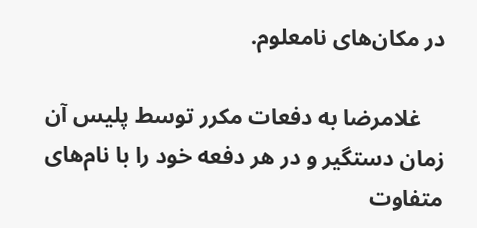در مکان‌های نامعلوم.

    غلامرضا به دفعات مکرر توسط پلیس آن زمان دستگیر و در هر دفعه خود را با نام‌های متفاوت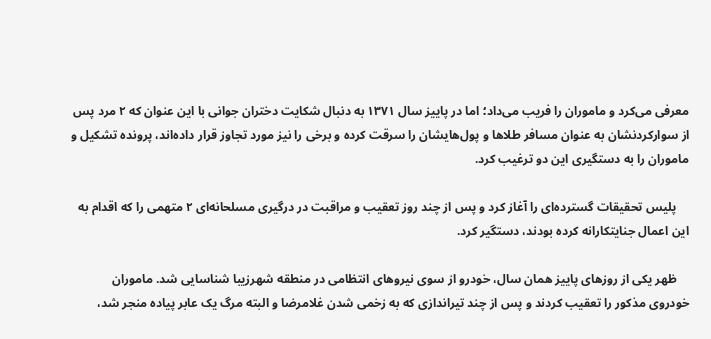معرفی می‌کرد و ماموران را فریب می‌داد؛ اما در پاییز سال ۱۳۷۱ به دنبال شکایت دختران جوانی با این عنوان که ۲ مرد پس از سوارکردنشان به عنوان مسافر طلا‌ها و پول‌هایشان را سرقت کرده و برخی را نیز مورد تجاوز قرار داده‌اند، پرونده تشکیل و ماموران را به دستگیری این دو ترغیب کرد.

    پلیس تحقیقات گسترده‌ای را آغاز کرد و پس از چند روز تعقیب و مراقبت در درگیری مسلحانه‌ای ۲ متهمی را که اقدام به این اعمال جنایتکارانه کرده بودند، دستگیر کرد.

    ظهر یکی از روز‌های پاییز همان سال، خودرو از سوی نیرو‌های انتظامی در منطقه شهرزیبا شناسایی شد. ماموران خودروی مذکور را تعقیب کردند و پس از چند تیراندازی که به زخمی شدن غلامرضا و البته مرگ یک عابر پیاده منجر شد،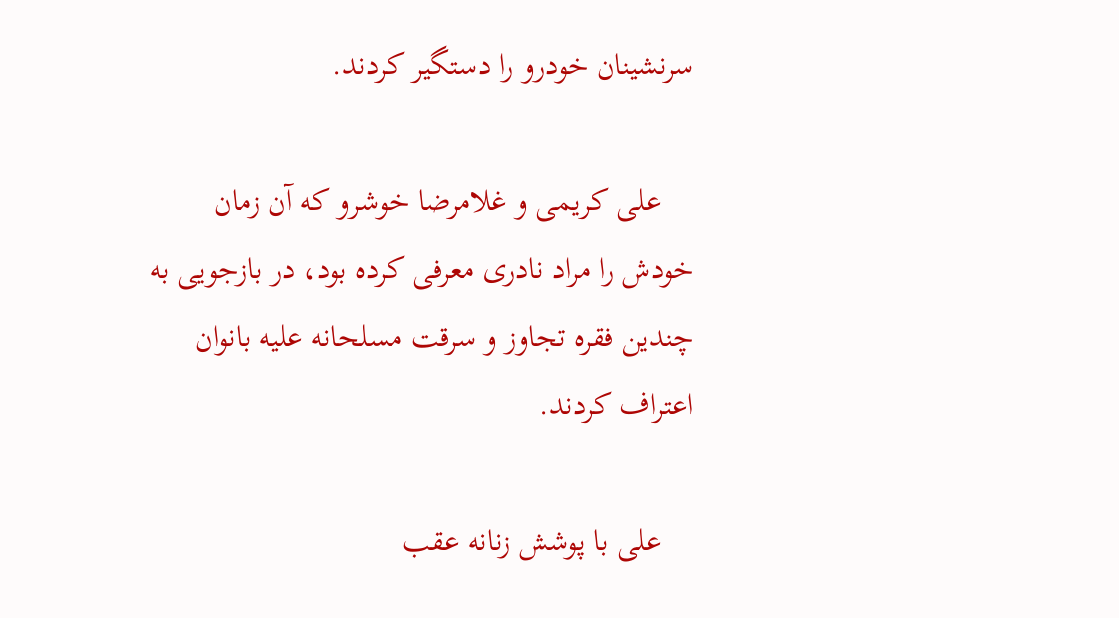سرنشینان خودرو را دستگیر کردند.

    علی کریمی و غلامرضا خوشرو که آن زمان خودش را مراد نادری معرفی کرده بود، در بازجویی به چندین فقره تجاوز و سرقت مسلحانه علیه بانوان اعتراف کردند.

    علی با پوشش زنانه عقب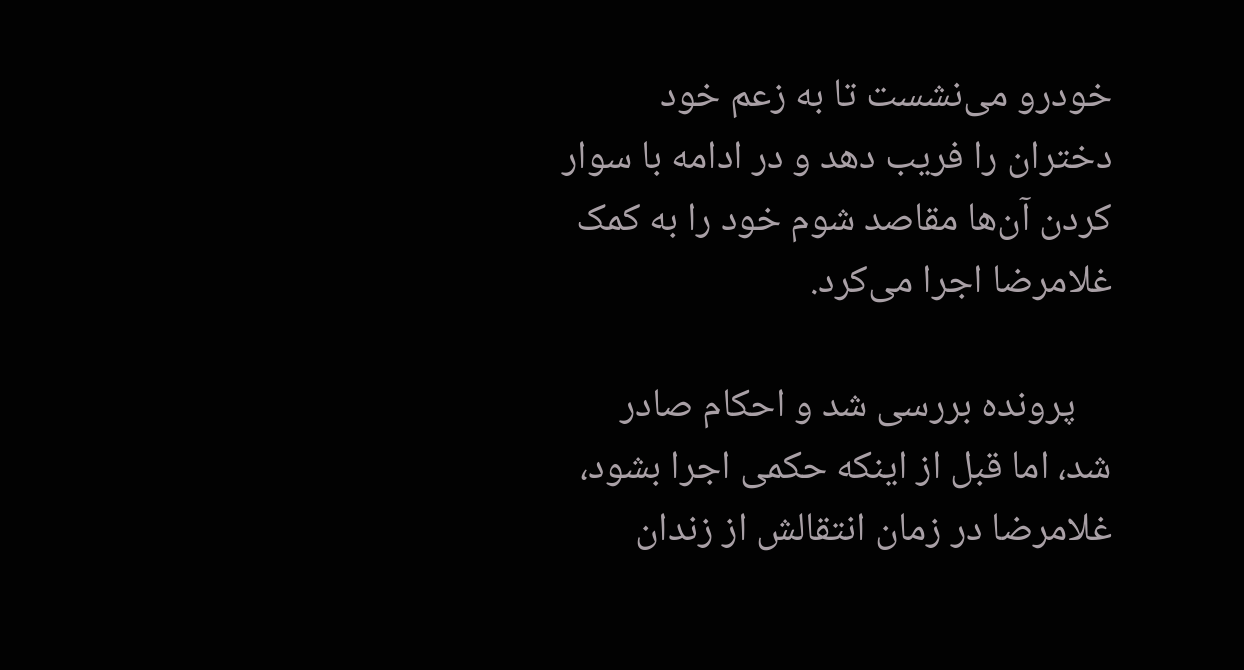خودرو می‌نشست تا به زعم خود دختران را فریب دهد و در ادامه با سوار کردن آن‌ها مقاصد شوم خود را به کمک غلامرضا اجرا می‌کرد.

    پرونده بررسی شد و احکام صادر شد، اما قبل از اینکه حکمی اجرا بشود، غلامرضا در زمان انتقالش از زندان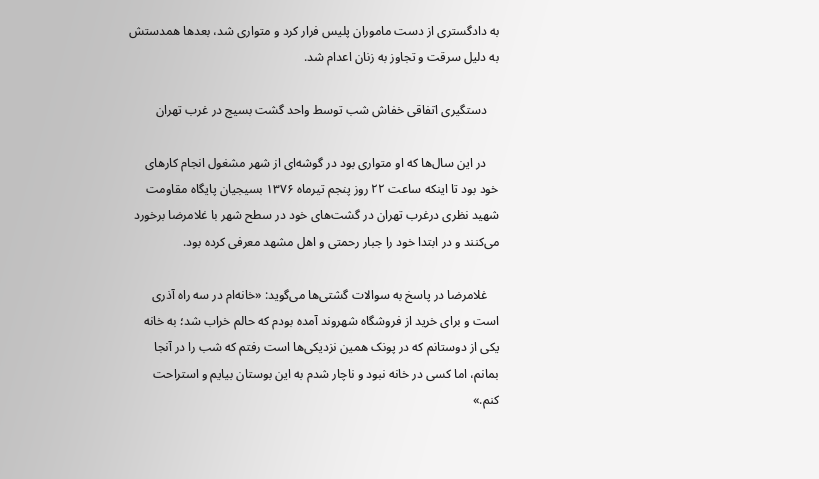به دادگستری از دست ماموران پلیس فرار کرد و متواری شد، بعد‌ها همدستش به دلیل سرقت و تجاوز به زنان اعدام شد.

    دستگیری اتفاقی خفاش شب توسط واحد گشت بسیج در غرب تهران

    در این سال‌ها که او متواری بود در گوشه‌ای از شهر مشغول انجام کار‌های خود بود تا اینکه ساعت ۲۲ روز پنجم تیرماه ۱۳۷۶ بسیجیان پایگاه مقاومت شهید نظری درغرب تهران در گشت‌های خود در سطح شهر با غلامرضا برخورد می‌کنند و در ابتدا خود را جبار رحمتی و اهل مشهد معرفی کرده بود.

    غلامرضا در پاسخ به سوالات گشتی‌ها می‌گوید: «خانه‌ام در سه راه آذری است و برای خرید از فروشگاه شهروند آمده بودم که حالم خراب شد؛ به خانه یکی از دوستانم که در پونک همین نزدیکی‌ها است رفتم که شب را در آنجا بمانم، اما کسی در خانه نبود و ناچار شدم به این بوستان بیایم و استراحت کنم.»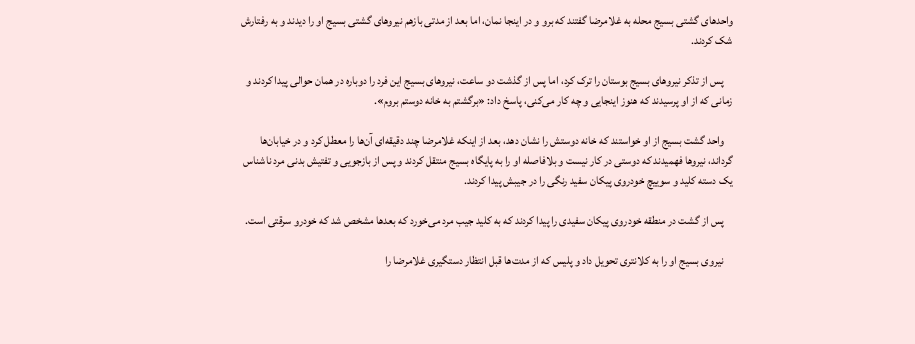واحد‌های گشتی بسیج محله به غلامرضا گفتند که برو و در اینجا نمان، اما بعد از مدتی بازهم نیرو‌های گشتی بسیج او را دیدند و به رفتارش شک کردند.

    پس از تذکر نیرو‌های بسیج بوستان را ترک کرد، اما پس از گذشت دو ساعت، نیرو‌های بسیج این فرد را دوباره در همان حوالی پیدا کردند و زمانی که از او پرسیدند که هنوز اینجایی و چه کار می‌کنی، پاسخ داد: «برگشتم به خانه دوستم بروم».

    واحد گشت بسیج از او خواستند که خانه دوستش را نشان دهد، بعد از اینکه غلامرضا چند دقیقه‌ای آن‌ها را معطل کرد و در خیابان‌ها گرداند، نیرو‌ها فهمیدند که دوستی در کار نیست و بلافاصله او را به پایگاه بسیج منتقل کردند و پس از بازجویی و تفتیش بدنی مرد ناشناس یک دسته کلید و سوییچ خودروی پیکان سفید رنگی را در جیبش پیدا کردند.

    پس از گشت در منطقه خودروی پیکان سفیدی را پیدا کردند که به کلید جیب مرد می‌خورد که بعد‌ها مشخص شد که خودرو سرقتی است.

    نیروی بسیج او را به کلانتری تحویل داد و پلیس که از مدت‌ها قبل انتظار دستگیری غلامرضا را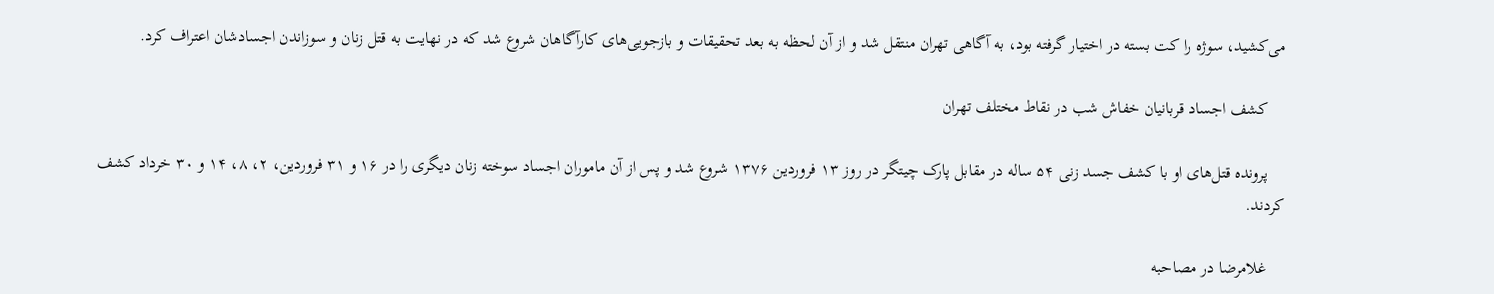می‌کشید، سوژه را کت بسته در اختیار گرفته بود، به آگاهی تهران منتقل شد و از آن لحظه به بعد تحقیقات و بازجویی‌های کارآگاهان شروع شد که در نهایت به قتل زنان و سوزاندن اجسادشان اعتراف کرد.

    کشف اجساد قربانیان خفاش شب در نقاط مختلف تهران

    پرونده قتل‌های او با کشف جسد زنی ۵۴ ساله در مقابل پارک چیتگر در روز ۱۳ فروردین ۱۳۷۶ شروع شد و پس از آن ماموران اجساد سوخته زنان دیگری را در ۱۶ و ۳۱ فروردین، ۲، ۸، ۱۴ و ۳۰ خرداد کشف کردند.

    غلامرضا در مصاحبه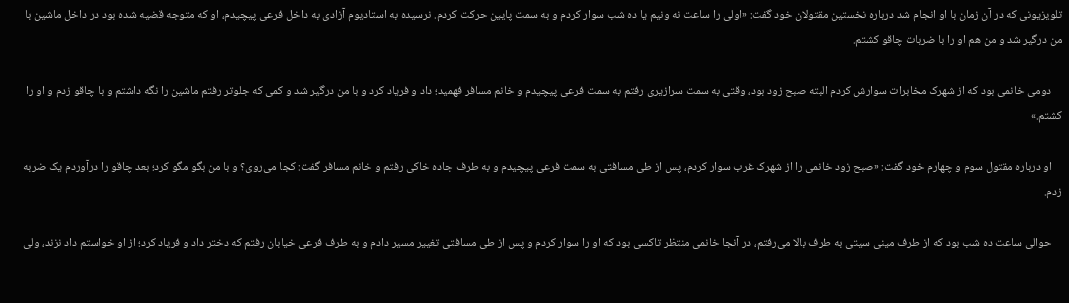تلویزیونی که در آن زمان با او انجام شد درباره نخستین مقتولان خود گفت: «اولی را ساعت نه ونیم یا ده شب سوار کردم و به سمت پایین حرکت کردم. نرسیده به استادیوم آزادی به داخل فرعی پیچیدم، او که متوجه قضیه شده بود در داخل ماشین با من درگیر شد و من هم او را با ضربات چاقو کشتم.

    دومی خانمی بود که از شهرک مخابرات سوارش کردم البته صبح زود بود، وقتی به سمت سرازیری رفتم به سمت فرعی پیچیدم و خانم مسافر فهمید؛ داد و فریاد کرد و با من درگیر شد و کمی که جلوتر رفتم ماشین را نگه داشتم و با چاقو زدم و او را کشتم.»

    او درباره مقتول سوم و چهارم خود گفت: «صبح زود خانمی را از شهرک غرب سوار کردم، پس از طی مسافتی به سمت فرعی پیچیدم و به طرف جاده خاکی رفتم و خانم مسافر گفت: کجا می‌روی؟ و با من بگو مگو کرد؛ بعد چاقو را درآوردم یک ضربه زدم.

    حوالی ساعت ده شب بود که از طرف مینی سیتی به طرف بالا می‌رفتم، در آنجا خانمی منتظر تاکسی بود که او را سوار کردم و پس از طی مسافتی تغییر مسیر دادم و به طرف فرعی خیابان رفتم که دختر داد و فریاد کرد؛ از او خواستم داد نزند، ولی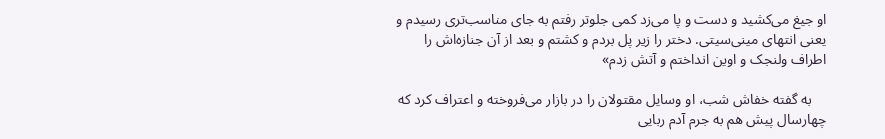او جیغ می‌کشید و دست و پا می‌زد کمی جلوتر رفتم به جای مناسب‌تری رسیدم و یعنی انتهای مینی‌سیتی. دختر را زیر پل بردم و کشتم و بعد از آن جنازه‌اش را اطراف ولنجک و اوین انداختم و آتش زدم»

    به گفته خفاش شب، او وسایل مقتولان را در بازار می‌فروخته و اعتراف کرد که چهارسال پیش هم به جرم آدم ربایی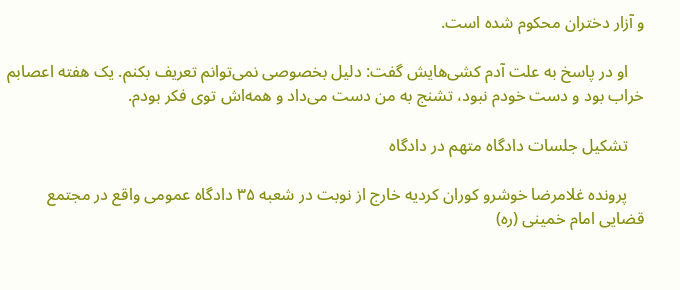و آزار دختران محکوم شده است.

    او در پاسخ به علت آدم کشی‌هایش گفت: دلیل بخصوصی نمی‌توانم تعریف بکنم. یک هفته اعصابم خراب بود و دست خودم نبود، تشنج به من دست می‌داد و همه‌اش توی فکر بودم.

    تشکیل جلسات دادگاه متهم در دادگاه

    پرونده غلامرضا خوشرو کوران کردیه خارج از نوبت در شعبه ۳۵ دادگاه عمومی واقع در مجتمع قضایی امام خمینی (ره)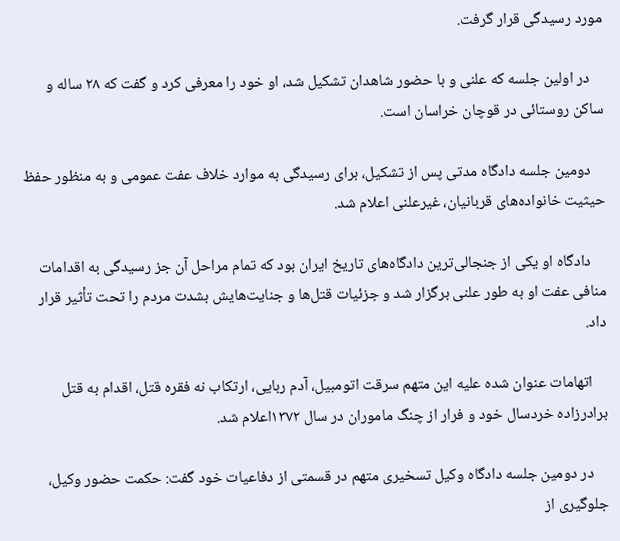مورد رسیدگی قرار گرفت.

    در اولین جلسه که علنی و با حضور شاهدان تشکیل شد، او خود را معرفی کرد و گفت که ۲۸ ساله و ساکن روستائی در قوچان خراسان است.

    دومین جلسه دادگاه مدتی پس از تشکیل، برای رسیدگی به موارد خلاف عفت عمومی و به منظور حفظ حیثیت خانواده‌های قربانیان، غیرعلنی اعلام شد.

    دادگاه او یکی از جنجالی‌ترین دادگاه‌های تاریخ ایران بود که تمام مراحل آن جز رسیدگی به اقدامات منافی عفت او به طور علنی برگزار شد و جزئیات قتل‌ها و جنایت‌هایش بشدت مردم را تحت تأثیر قرار داد.

    اتهامات عنوان شده علیه این متهم سرقت اتومبیل، آدم ربایی، ارتکاب نه فقره قتل، اقدام به قتل برادرزاده خردسال خود و فرار از چنگ ماموران در سال ۱۳۷۲اعلام شد.

    در دومین جلسه دادگاه وکیل تسخیری متهم در قسمتی از دفاعیات خود گفت: حکمت حضور وکیل، جلوگیری از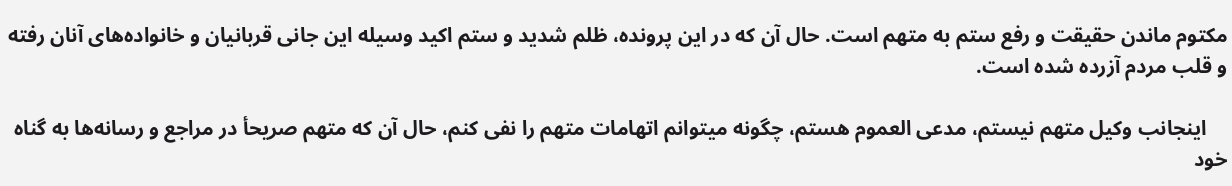مکتوم ماندن حقیقت و رفع ستم به متهم است. حال آن که در این پرونده، ظلم شدید و ستم اکید وسیله این جانی قربانیان و خانواده‌های آنان رفته و قلب مردم آزرده شده است.

    اینجانب وکیل متهم نیستم، مدعی العموم هستم، چگونه میتوانم اتهامات متهم را نفی کنم، حال آن که متهم صریحأ در مراجع و رسانه‌ها به گناه خود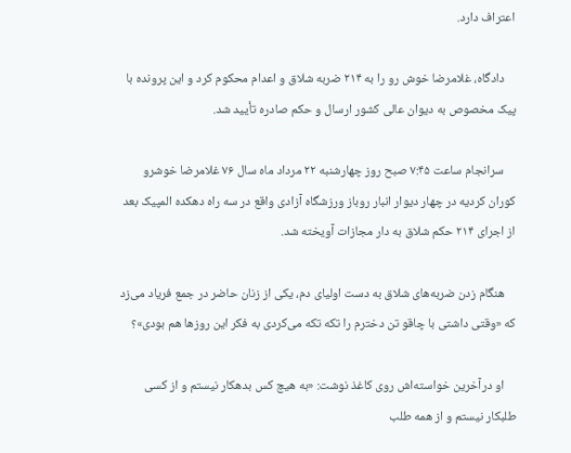اعتراف دارد.

    دادگاه، غلامرضا خوش رو را به ۲۱۴ ضربه شلاق و اعدام محکوم کرد و این پرونده با پیک مخصوص به دیوان عالی کشور ارسال و حکم صادره تأیید شد.

    سرانجام ساعت ۷:۴۵ صبح روز چهارشنبه ۲۲ مرداد ماه سال ۷۶ غلامرضا خوشرو کوران کردیه در چهار دیوار انبار روباز ورزشگاه آزادی واقع در سه راه دهکده المپیک بعد از اجرای ۲۱۴ حکم شلاق به دار مجازات آویخته شد.

    هنگام زدن ضربه‌های شلاق به دست اولیای دم، یکی از زنان حاضر در جمع فریاد می‌زد که «وقتی داشتی با چاقو تن دخترم را تکه تکه می‌کردی به فکر این روز‌ها هم بودی»؟

    او درآخرین خواسته‌اش روی کاغذ نوشت: «به هیچ کس بدهکار نیستم و از کسی طلبکار نیستم و از همه طلب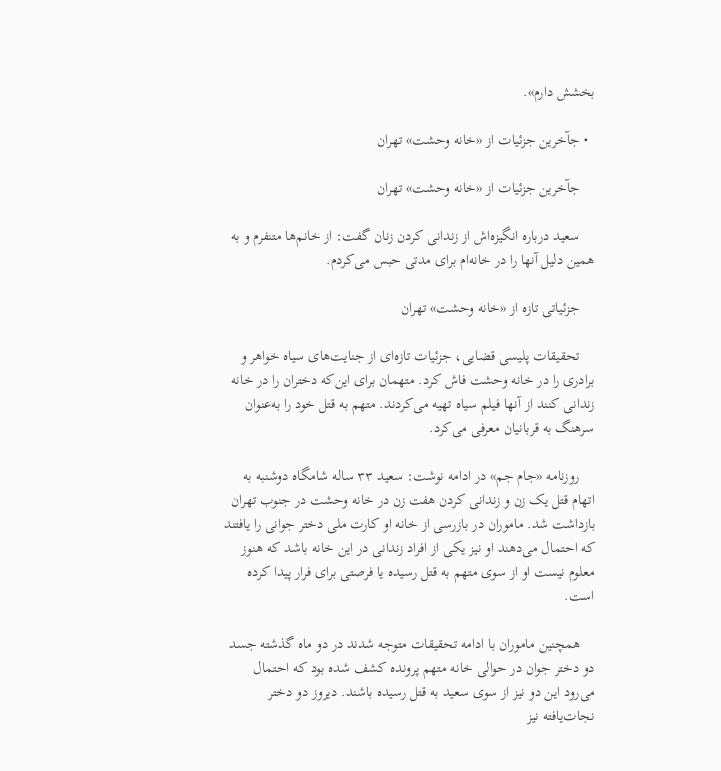بخشش دارم».

  • جآخرین جزئیات از «خانه وحشت» تهران

    جآخرین جزئیات از «خانه وحشت» تهران

    سعید درباره انگیزه‌اش از زندانی کردن زنان گفت: از خانم‌ها متنفرم و به همین دلیل آنها را در خانه‌ام برای مدتی حبس می‌کردم.

    جزئیاتی تازه از «خانه وحشت» تهران

    تحقیقات پلیسی قضایی، جزئیات تازه‌ای از جنایت‌های سیاه خواهر و برادری را در خانه وحشت فاش کرد. متهمان برای این‌که دختران را در خانه زندانی کنند از آنها فیلم سیاه تهیه می‌کردند. متهم به قتل خود را به‌عنوان سرهنگ به قربانیان معرفی می‌کرد.

    روزنامه «جام جم» در ادامه نوشت: سعید ۳۳ ساله شامگاه دوشنبه به اتهام قتل یک زن و زندانی کردن هفت زن در خانه وحشت در جنوب تهران بازداشت شد. ماموران در بازرسی از خانه او کارت ملی دختر جوانی را یافتند که احتمال می‌دهند او نیز یکی از افراد زندانی در این خانه باشد که هنوز معلوم نیست او از سوی متهم به قتل رسیده یا فرصتی برای فرار پیدا کرده‌ است.

    همچنین ماموران با ادامه تحقیقات متوجه شدند در دو ماه گذشته جسد دو دختر جوان در حوالی خانه متهم پرونده کشف شده بود که احتمال می‌رود این دو نیز از سوی سعید به قتل رسیده باشند. دیروز دو دختر نجات‌یافته نیز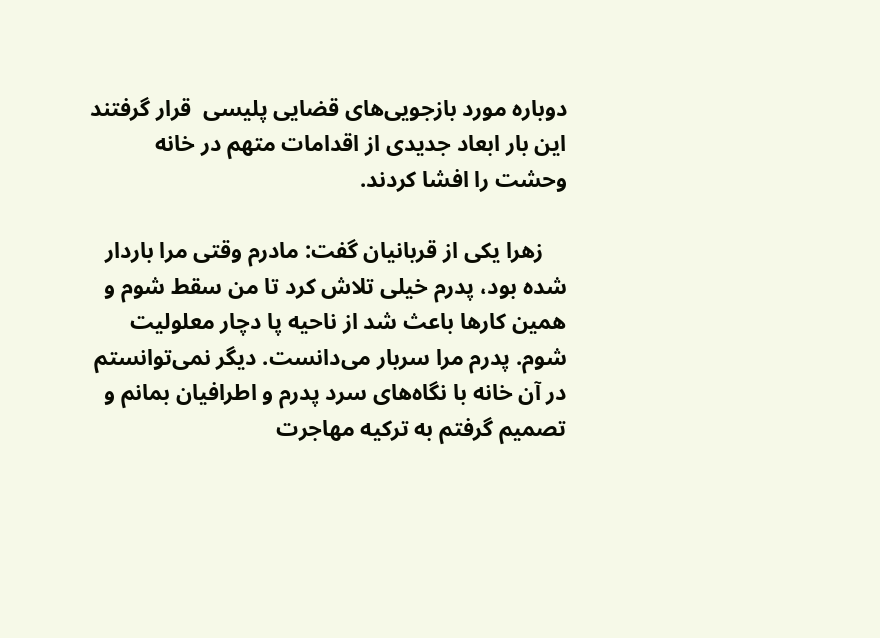دوباره مورد بازجویی‌های قضایی پلیسی  قرار گرفتند این بار ابعاد جدیدی از اقدامات متهم در خانه وحشت را افشا کردند.

    زهرا یکی از قربانیان گفت: مادرم وقتی مرا باردار شده بود، پدرم خیلی تلاش کرد تا من سقط شوم و همین کارها باعث شد از ناحیه پا دچار معلولیت شوم. پدرم مرا سربار می‌دانست. دیگر نمی‌توانستم در آن خانه با نگاه‌های سرد پدرم و اطرافیان بمانم و تصمیم گرفتم به ترکیه مهاجرت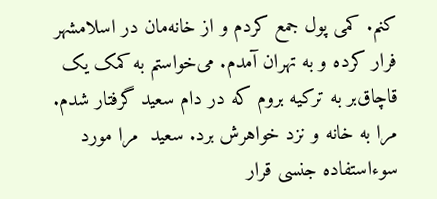کنم. کمی پول جمع کردم و از خانه‌مان در اسلامشهر فرار کرده و به تهران آمدم. می‌خواستم به کمک یک قاچاق‌بر به ترکیه بروم که در دام سعید گرفتار شدم. مرا به خانه و نزد خواهرش برد. سعید  مرا مورد سوء‌استفاده جنسی قرار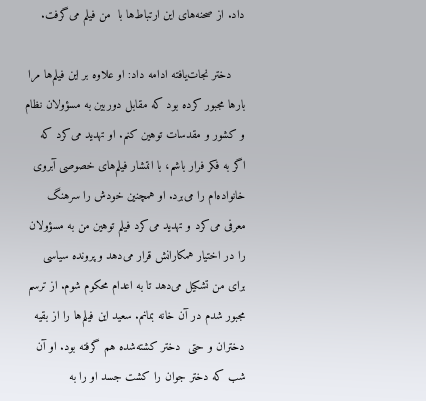داد. از صحنه‌های این ارتباط‌ها با  من فیلم می‌گرفت.

    دختر نجات‌یافته ادامه داد: او علاوه بر این فیلم‌ها مرا بارها مجبور کرده بود که مقابل دوربین به مسؤولان نظام و کشور و مقدسات توهین کنم. او تهدید می‌کرد که اگر به فکر فرار باشم، با انتشار فیلم‌های خصوصی آبروی خانواده‌ام را می‌برد. او همچنین خودش را سرهنگ معرفی می‌کرد و تهدید می‌کرد فیلم توهین من به مسؤولان را در اختیار همکارانش قرار می‌دهد و پرونده سیاسی برای من تشکیل می‌دهد تا به اعدام محکوم شوم. از ترسم مجبور شدم در آن خانه بمانم. سعید این فیلم‌ها را از بقیه دختران و حتی  دختر کشته‌شده هم گرفته بود. او آن شب که دختر جوان را کشت جسد او را به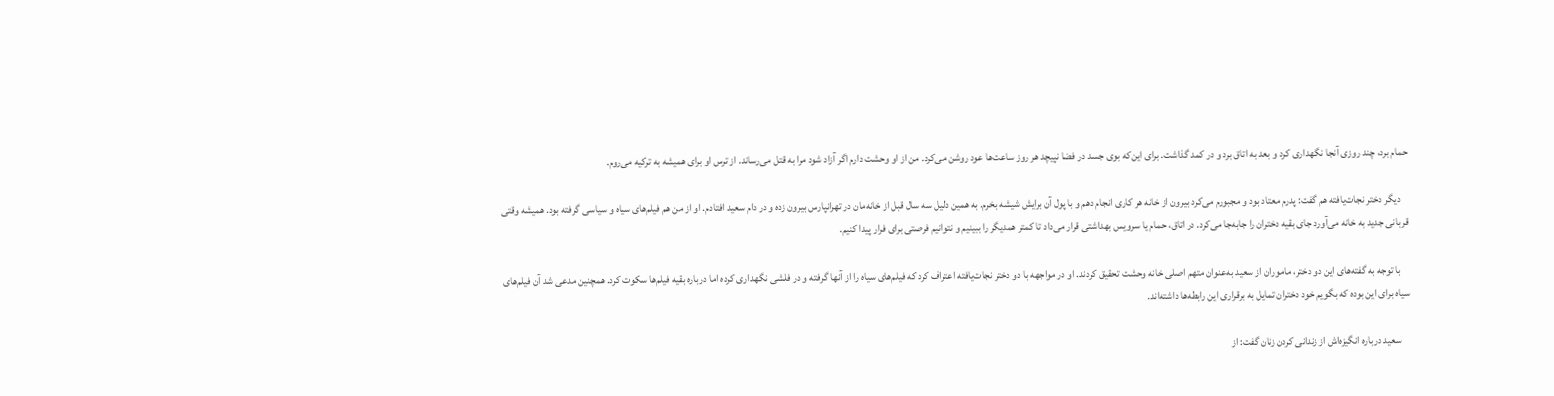حمام برد، چند روزی آنجا نگهداری کرد و بعد به اتاق برد و در کمد گذاشت. برای این‌که بوی جسد در فضا نپیچد هر روز ساعت‌ها عود روشن می‌کرد. من از او وحشت دارم اگر آزاد شود مرا به قتل می‌رساند. از ترس او برای همیشه به ترکیه می‌روم.

    دیگر دختر نجات‌یافته هم گفت: پدرم معتاد بود و مجبورم می‌کرد بیرون از خانه هر کاری انجام دهم و با پول آن برایش شیشه بخرم. به همین دلیل سه سال قبل از خانه‌مان در تهرانپارس بیرون زده و در دام سعید افتادم. او از من هم فیلم‌های سیاه و سیاسی گرفته بود. همیشه وقتی قربانی جدید به خانه می‌آورد جای بقیه دختران را جابه‌جا می‌کرد. در اتاق، حمام یا سرویس بهداشتی قرار می‌داد تا کمتر همدیگر را ببینیم و نتوانیم فرصتی برای فرار پیدا کنیم.

    با توجه به گفته‌های این دو دختر، ماموران از سعید به‌عنوان متهم اصلی خانه وحشت تحقیق کردند. او در مواجهه با دو دختر نجات‌یافته اعتراف کرد که فیلم‌های سیاه را از آنها گرفته و در فلشی نگهداری کرده اما درباره بقیه فیلم‌ها سکوت کرد. همچنین مدعی شد آن فیلم‌های سیاه برای این بوده که بگویم خود دختران تمایل به برقراری این رابطه‌ها داشته‌اند.

    سعید درباره انگیزه‌اش از زندانی کردن زنان گفت: از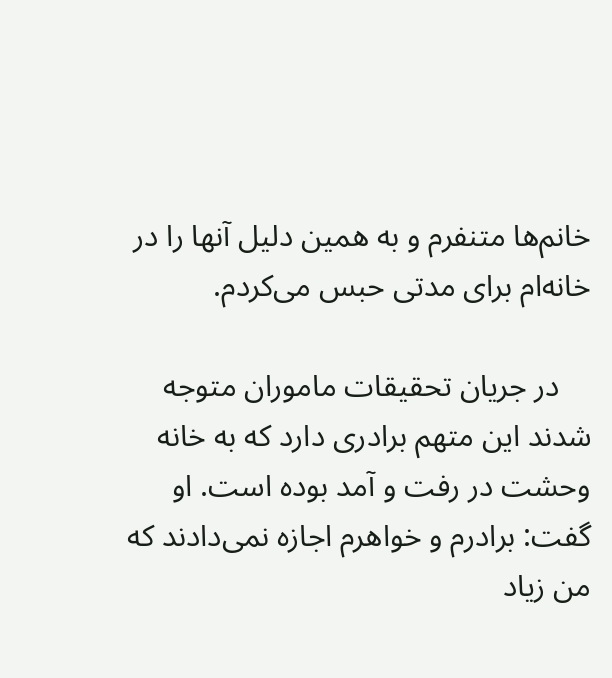خانم‌ها متنفرم و به همین دلیل آنها را در خانه‌ام برای مدتی حبس می‌کردم.

    در جریان تحقیقات ماموران متوجه شدند این متهم برادری دارد که به خانه وحشت در رفت و آمد بوده است. او گفت: برادرم و خواهرم اجازه نمی‌دادند که من زیاد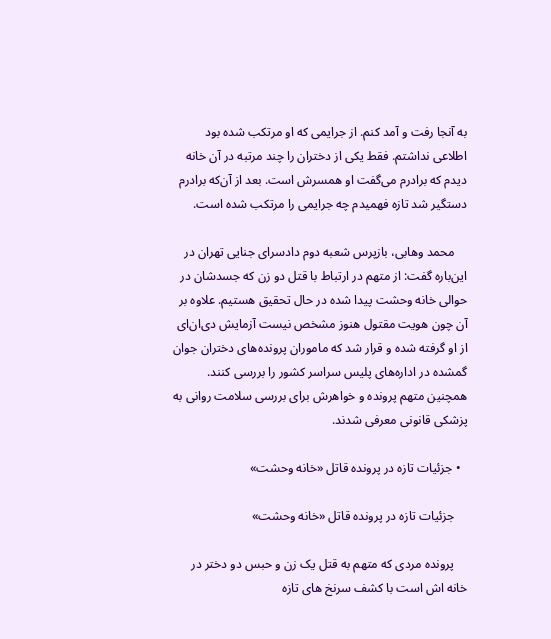به آنجا رفت و آمد کنم. از جرایمی که او مرتکب شده بود اطلاعی نداشتم. فقط یکی از دختران را چند مرتبه در آن خانه دیدم که برادرم می‌گفت او همسرش است. بعد از آن‌که برادرم دستگیر شد تازه فهمیدم چه جرایمی را مرتکب شده‌ است.

    محمد وهابی، بازپرس شعبه دوم دادسرای جنایی تهران در این‌باره گفت: از متهم در ارتباط با قتل دو زن که جسدشان در حوالی خانه وحشت پیدا شده در حال تحقیق هستیم. علاوه بر آن چون هویت مقتول هنوز مشخص نیست آزمایش دی‌ان‌ای از او گرفته شده و قرار شد که ماموران پرونده‌های دختران جوان گمشده در اداره‌های پلیس سراسر کشور را بررسی کنند. همچنین متهم پرونده و خواهرش برای بررسی سلامت روانی به پزشکی قانونی معرفی شدند.

  • جزئیات تازه در پرونده قاتل «خانه وحشت»

    جزئیات تازه در پرونده قاتل «خانه وحشت»

    پرونده مردی که متهم به قتل یک زن و حبس دو دختر در خانه اش است با کشف سرنخ های تازه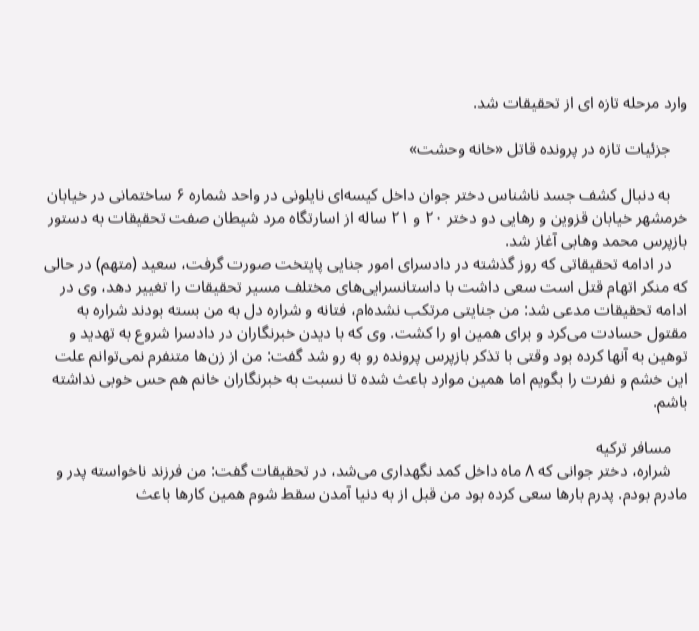وارد مرحله تازه ای از تحقیقات شد.

    جزئیات تازه در پرونده قاتل «خانه وحشت»

    به‌ دنبال کشف جسد ناشناس دختر جوان داخل کیسه‌ای نایلونی در واحد شماره ۶ ساختمانی در خیابان خرمشهر خیابان قزوین و رهایی دو دختر ۲۰ و ۲۱ ساله از اسارتگاه مرد شیطان صفت تحقیقات به دستور بازپرس محمد وهابی آغاز شد.
    در ادامه تحقیقاتی که روز گذشته در دادسرای امور جنایی پایتخت صورت گرفت، سعید (متهم) در حالی که منکر اتهام قتل است سعی داشت با داستانسرایی‌های مختلف مسیر تحقیقات را تغییر دهد، وی در ادامه تحقیقات مدعی شد: من جنایتی مرتکب نشده‌ام، فتانه و شراره دل به من بسته بودند شراره به مقتول حسادت می‌کرد و برای همین او را کشت. وی که با دیدن خبرنگاران در دادسرا شروع به تهدید و توهین به آنها کرده بود وقتی با تذکر بازپرس پرونده رو به رو شد گفت: من از زن‌ها متنفرم نمی‌توانم علت این خشم و نفرت را بگویم اما همین موارد باعث شده تا نسبت به خبرنگاران خانم هم حس خوبی نداشته باشم.

    مسافر ترکیه
    شراره، دختر جوانی که ۸ ماه داخل کمد نگهداری می‌شد، در تحقیقات گفت: من فرزند ناخواسته پدر و مادرم بودم. پدرم بارها سعی کرده بود من قبل از به دنیا آمدن سقط شوم همین کارها باعث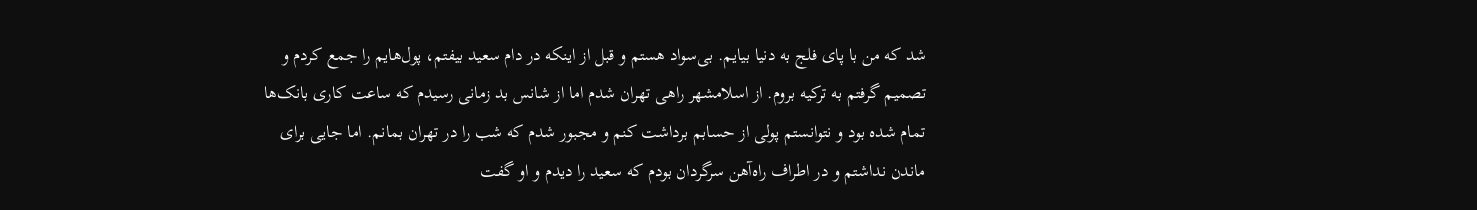شد که من با پای فلج به دنیا بیایم. بی‌سواد هستم و قبل از اینکه در دام سعید بیفتم، پول‌هایم را جمع کردم و تصمیم گرفتم به ترکیه بروم. از اسلامشهر راهی تهران شدم اما از شانس بد زمانی رسیدم که ساعت کاری بانک‌ها تمام شده بود و نتوانستم پولی از حسابم برداشت کنم و مجبور شدم که شب را در تهران بمانم. اما جایی برای ماندن نداشتم و در اطراف راه‌آهن سرگردان بودم که سعید را دیدم و او گفت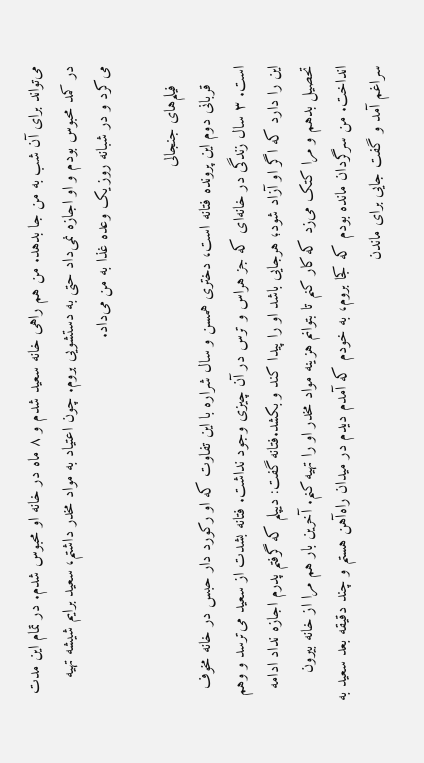می‌تواند برای آن شب به من جا بدهد. من هم راهی خانه سعید شدم و ۸ ماه در خانه او محبوس شدم. در تمام این مدت در کمد محبوس بودم و او اجازه نمی‌داد حتی به دستشویی بروم. چون اعتیاد به مواد مخدر داشتم، سعید برایم شیشه تهیه می‌کرد و در شبانه روز یک وعده غذا به من می‌داد.

    فیلم‌های جنجالی
    قربانی دوم این پرونده فتانه است، دختری همسن و سال شراره با این تفاوت که او رکورد دار حبس در خانه مخوف است. ۳ سال زندگی در خانه‌ای که جز هراس و ترس در آن چیزی وجود نداشت. فتانه بشدت از سعید می‌ترسد و وهم این را دارد که اگر او آزاد شود؛ هرجایی باشد او را پیدا کند و بکشد.فتانه گفت: دیپلم که گرفتم پدرم اجازه نداد ادامه تحصیل بدهم و مرا کتک می‌زد که کار کنم تا بتوانم هزینه مواد مخدر او را تهیه کنم. آخرین بار هم مرا از خانه بیرون انداخت. من سرگردان مانده بودم که کجا بروم، به خودم که آمدم دیدم در میدان راه‌آهن هستم و چند دقیقه بعد سعید به سراغم آمد و گفت جایی برای ماندن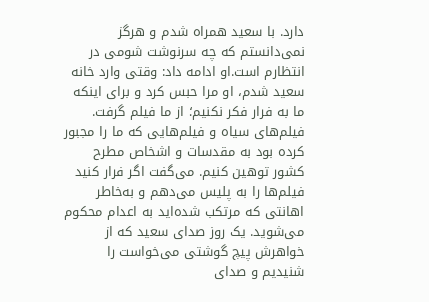دارد. با سعید همراه شدم و هرگز نمی‌دانستم که چه سرنوشت شومی در انتظارم است.او ادامه داد: وقتی وارد خانه سعید شدم، او مرا حبس کرد و برای اینکه ما به فرار فکر نکنیم؛ از ما فیلم گرفت. فیلم‌های سیاه و فیلم‌هایی که ما را مجبور کرده بود به مقدسات و اشخاص مطرح کشور توهین کنیم. می‌گفت اگر فرار کنید فیلم‌ها را به پلیس می‌دهم و به‌خاطر اهانتی که مرتکب شده‌اید به اعدام محکوم می‌شوید. یک روز صدای سعید که از خواهرش پیچ گوشتی می‌خواست را شنیدیم و صدای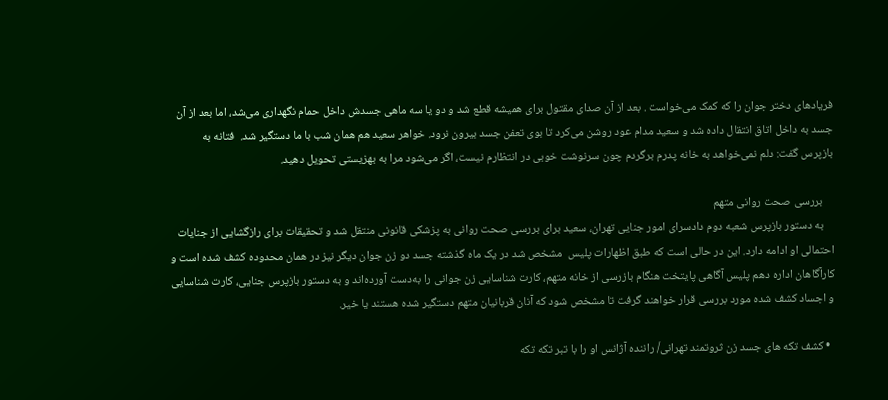فریادهای دختر جوان را که کمک می‌خواست . بعد از آن صدای مقتول برای همیشه قطع شد و دو یا سه ماهی جسدش داخل حمام نگهداری می‌شد، اما بعد از آن جسد به داخل اتاق انتقال داده شد و سعید مدام عود روشن می‌کرد تا بوی تعفن جسد بیرون نرود. خواهر سعید هم همان شب با ما دستگیر شد.  فتانه به بازپرس گفت: دلم نمی‌خواهد به خانه پدرم برگردم چون سرنوشت خوبی در انتظارم نیست، اگر می‌شود مرا به بهزیستی تحویل دهید.

    بررسی صحت روانی متهم
    به دستور بازپرس شعبه دوم دادسرای امور جنایی تهران، سعید برای بررسی صحت روانی به پزشکی قانونی منتقل شد و تحقیقات برای رازگشایی از جنایات احتمالی او ادامه دارد. این در حالی است که طبق اظهارات پلیس  مشخص شد در یک ماه گذشته جسد دو زن جوان دیگر نیز در همان محدوده کشف شده است و کارآگاهان اداره دهم پلیس آگاهی پایتخت هنگام بازرسی از خانه متهم، کارت شناسایی زن جوانی را به‌دست آورده‌اند و به دستور بازپرس جنایی، کارت شناسایی و اجساد کشف شده مورد بررسی قرار خواهند گرفت تا مشخص شود که آنان قربانیان متهم دستگیر شده هستند یا خیر.

  • کشف تکه های جسد زن ثروتمند تهرانی/ راننده آژانس او را با تبر تکه تکه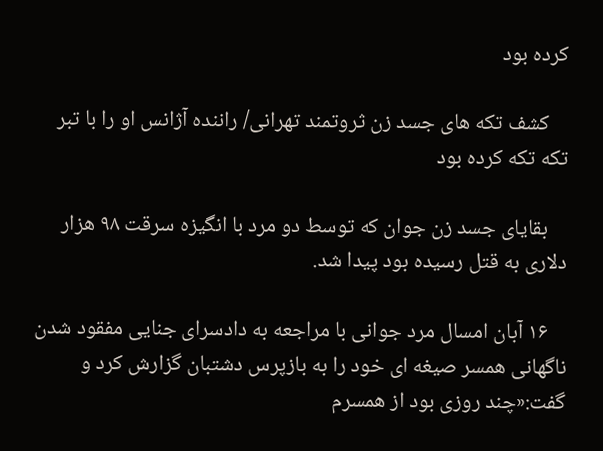کرده بود

    کشف تکه های جسد زن ثروتمند تهرانی/ راننده آژانس او را با تبر تکه تکه کرده بود

    بقایای جسد زن جوان که توسط دو مرد با انگیزه سرقت ۹۸ هزار دلاری به قتل رسیده بود پیدا شد.

    ۱۶ آبان امسال مرد جوانی با مراجعه به دادسرای جنایی مفقود شدن ناگهانی همسر صیغه ای خود را به بازپرس دشتبان گزارش کرد و گفت:«چند روزی بود از همسرم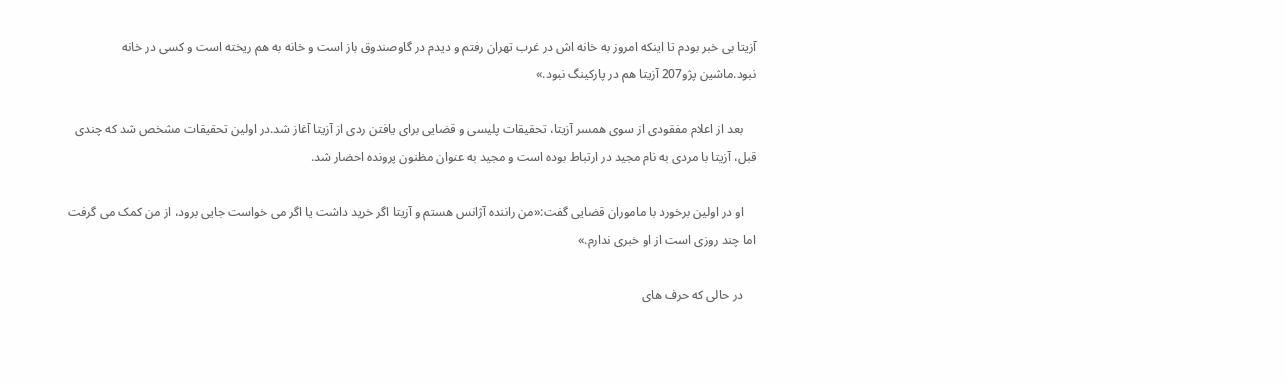آزیتا بی خبر بودم تا اینکه امروز به خانه اش در غرب تهران رفتم و دیدم در گاوصندوق باز است و خانه به هم ریخته است و کسی در خانه نبود.ماشین پژو207 آزیتا هم در پارکینگ نبود.»

    بعد از اعلام مفقودی از سوی همسر آزیتا، تحقیقات پلیسی و قضایی برای یافتن ردی از آزیتا آغاز شد.در اولین تحقیقات مشخص شد که چندی قبل، آزیتا با مردی به نام مجید در ارتباط بوده است و مجید به عنوان مظنون پرونده احضار شد.

    او در اولین برخورد با ماموران قضایی گفت:«من راننده آژانس هستم و آزیتا اگر خرید داشت یا اگر می خواست جایی برود، از من کمک می گرفت اما چند روزی است از او خبری ندارم.»

    در حالی که حرف های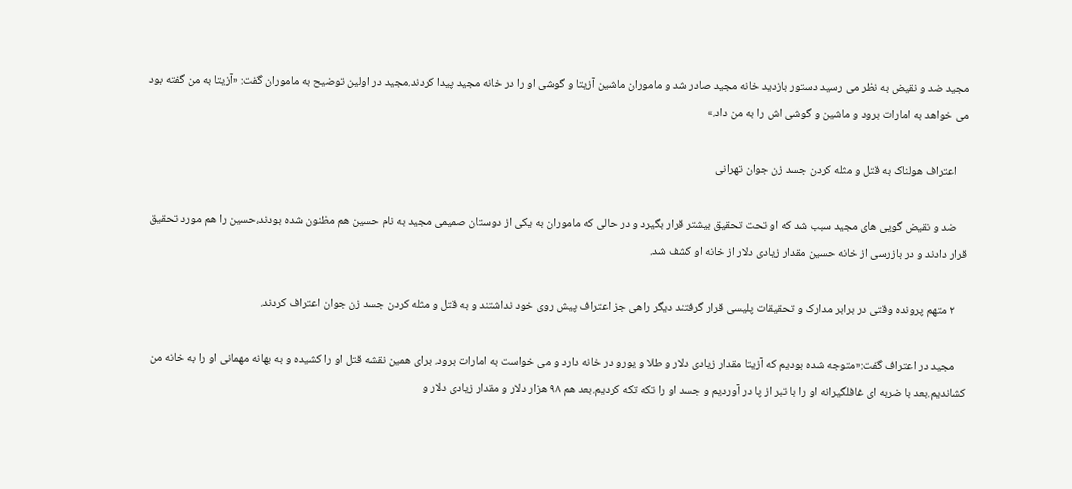مجید ضد و نقیض به نظر می رسید دستور بازدید خانه مجید صادر شد و ماموران ماشین آزیتا و گوشی او را در خانه مجید پیدا کردند.مجید در اولین توضیح به ماموران گفت: «آزیتا به من گفته بود می خواهد به امارات برود و ماشین و گوشی اش را به من داد.»

    اعتراف هولناک به قتل و مثله کردن جسد زن جوان تهرانی

    ضد و نقیض گویی های مجید سبب شد که او تحت تحقیق بیشتر قرار بگیرد و در حالی که ماموران به یکی از دوستان صمیمی مجید به نام حسین هم مظنون شده بودند،حسین را هم مورد تحقیق قرار دادند و در بازرسی از خانه حسین مقدار زیادی دلار از خانه او کشف شد.

    ۲ متهم پرونده وقتی در برابر مدارک و تحقیقات پلیسی قرار گرفتند دیگر راهی جز اعتراف پیش روی خود نداشتند و به قتل و مثله کردن جسد زن جوان اعتراف کردند.

    مجید در اعتراف گفت:«متوجه شده بودیم که آزیتا مقدار زیادی دلار و طلا و یورو در خانه دارد و می خواست به امارات برود. برای همین نقشه قتل او را کشیده و به بهانه مهمانی او را به خانه من کشاندیم.بعد با ضربه ای غافلگیرانه او را با تبر از پا در آوردیم و جسد او را تکه تکه کردیم.بعد هم ۹۸ هزار دلار و مقدار زیادی دلار و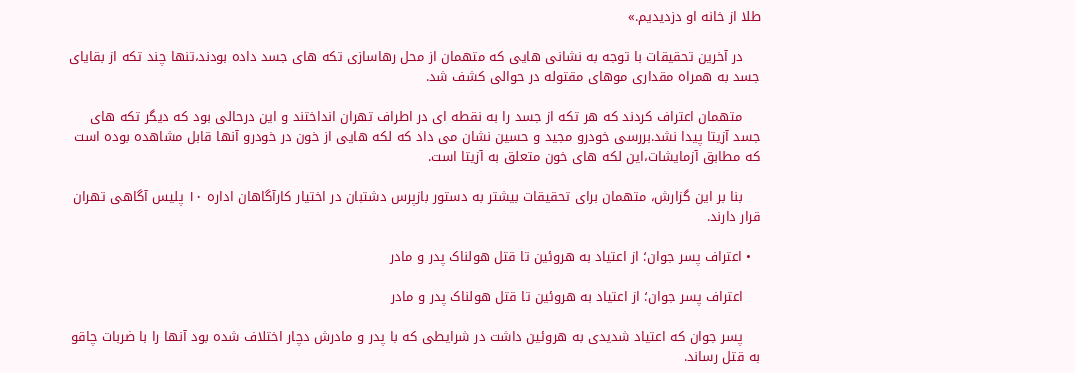طلا از خانه او دزدیدیم.»

    در آخرین تحقیقات با توجه به نشانی هایی که متهمان از محل رهاسازی تکه های جسد داده بودند،تنها چند تکه از بقایای جسد به همراه مقداری موهای مقتوله در حوالی کشف شد.

    متهمان اعتراف کردند که هر تکه از جسد را به نقطه ای در اطراف تهران انداختند و این درحالی بود که دیگر تکه های جسد آزیتا پیدا نشد.بررسی خودرو مجید و حسین نشان می داد که لکه هایی از خون در خودرو آنها قابل مشاهده بوده است که مطابق آزمایشات،این لکه های خون متعلق به آزیتا است.

    بنا بر این گزارش، متهمان برای تحقیقات بیشتر به دستور بازپرس دشتبان در اختیار کارآگاهان اداره ۱۰ پلیس آگاهی تهران قرار دارند.

  • اعتراف پسر جوان؛ از اعتیاد به هروئین تا قتل هولناک پدر و مادر

    اعتراف پسر جوان؛ از اعتیاد به هروئین تا قتل هولناک پدر و مادر

    پسر جوان که اعتیاد شدیدی به هروئین داشت در شرایطی که با پدر و مادرش دچار اختلاف شده بود آنها را با ضربات چاقو به قتل رساند.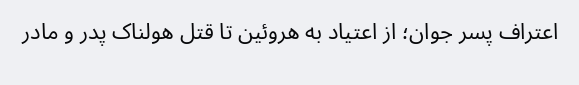اعتراف پسر جوان؛ از اعتیاد به هروئین تا قتل هولناک پدر و مادر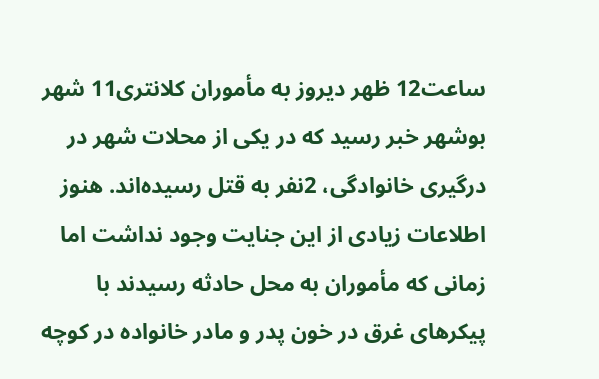ساعت12 ظهر دیروز به مأموران کلانتری11 شهر بوشهر خبر رسید که در یکی از محلات شهر در درگیری خانوادگی، 2نفر به قتل رسیده‌اند. هنوز اطلاعات زیادی از این جنایت وجود نداشت اما زمانی که مأموران به محل حادثه رسیدند با پیکرهای غرق در خون پدر و مادر خانواده در کوچه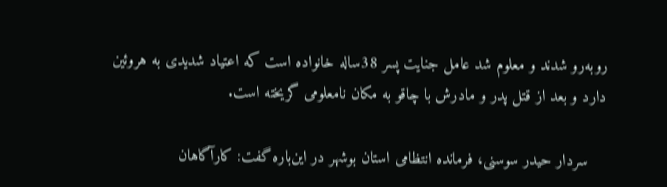روبه‌رو شدند و معلوم شد عامل جنایت پسر 38ساله خانواده است که اعتیاد شدیدی به هروئین دارد و بعد از قتل پدر و مادرش با چاقو به مکان نامعلومی گریخته است.

    سردار حیدر سوسنی، فرمانده انتظامی استان بوشهر در این‌باره گفت: کارآگاهان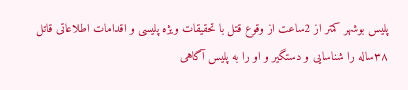پلیس بوشهر کمتر از 2ساعت از وقوع قتل با تحقیقات ویژه پلیسی و اقدامات اطلاعاتی قاتل ۳۸ساله را شناسایی و دستگیر و او را به پلیس آگاهی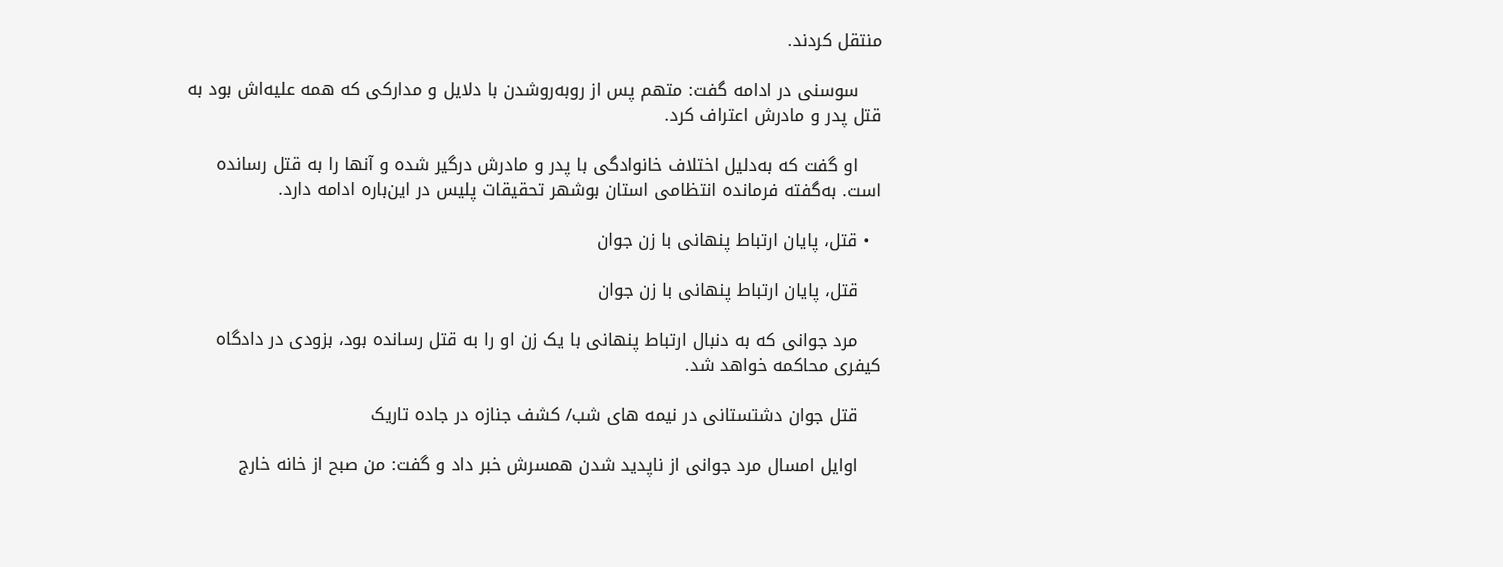منتقل کردند.

    سوسنی در ادامه گفت: متهم پس از روبه‌روشدن با دلایل و مدارکی که همه علیه‌اش بود به قتل پدر و مادرش اعتراف کرد.

    او گفت که به‌دلیل اختلاف خانوادگی با پدر و مادرش درگیر شده و آنها را به قتل رسانده است. به‌گفته فرمانده انتظامی استان بوشهر تحقیقات پلیس در این‌باره ادامه دارد.

  • قتل، پایان ارتباط پنهانی با زن جوان

    قتل، پایان ارتباط پنهانی با زن جوان

    مرد جوانی که به دنبال ارتباط پنهانی با یک زن او را به قتل رسانده بود، بزودی در دادگاه کیفری محاکمه خواهد شد.

    قتل جوان دشتستانی در نیمه های شب/ کشف جنازه در جاده تاریک

    اوایل امسال مرد جوانی از ناپدید شدن همسرش خبر داد و گفت: من صبح از خانه خارج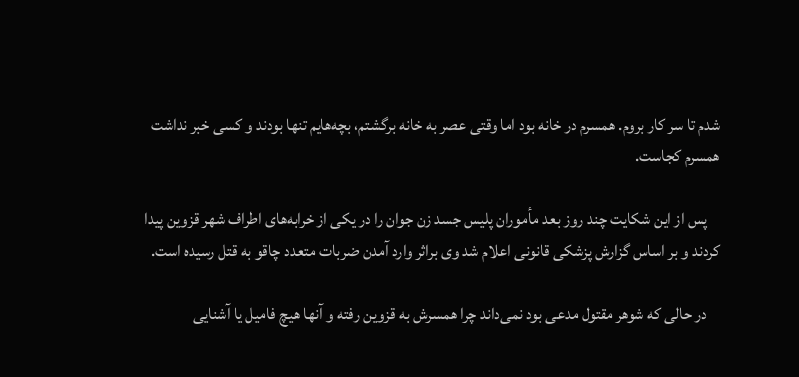شدم تا سر کار بروم. همسرم در خانه بود اما وقتی عصر به خانه برگشتم، بچه‌هایم تنها بودند و کسی خبر نداشت همسرم کجاست.

    پس از این شکایت چند روز بعد مأموران پلیس جسد زن جوان را در یکی از خرابه‌های اطراف شهر قزوین پیدا کردند و بر اساس گزارش پزشکی قانونی اعلام شد وی براثر وارد آمدن ضربات متعدد چاقو به قتل رسیده است.

    در حالی که شوهر مقتول مدعی بود نمی‌داند چرا همسرش به قزوین رفته و آنها هیچ فامیل یا آشنایی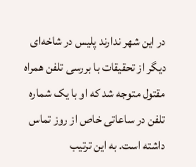در این شهر ندارند پلیس در شاخه‌ای دیگر از تحقیقات با بررسی تلفن همراه مقتول متوجه شد که او با یک شماره تلفن در ساعاتی خاص از روز تماس داشته است. به این ترتیب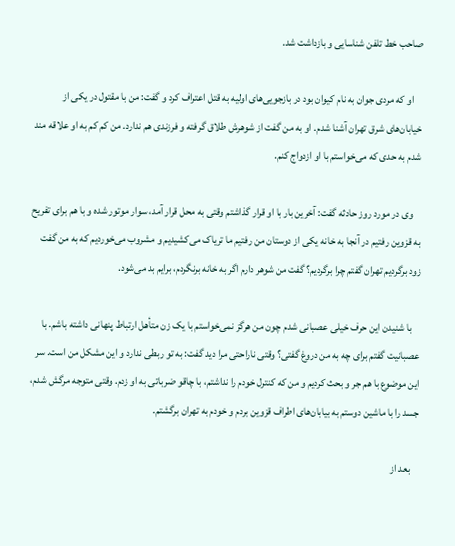صاحب خط تلفن شناسایی و بازداشت شد.

    او که مردی جوان به نام کیوان بود در بازجویی‌های اولیه به قتل اعتراف کرد و گفت: من با مقتول در یکی از خیابان‌های شرق تهران آشنا شدم. او به من گفت از شوهرش طلاق گرفته و فرزندی هم ندارد. من کم کم به او علاقه مند شدم به حدی که می‌خواستم با او ازدواج کنم.

    وی در مورد روز حادثه گفت: آخرین بار با او قرار گذاشتم وقتی به محل قرار آمد، سوار موتور شده و با هم برای تفریح به قزوین رفتیم در آنجا به خانه یکی از دوستان من رفتیم ما تریاک می‌کشیدیم و مشروب می‌خوردیم که به من گفت زود برگردیم تهران گفتم چرا برگردیم؟ گفت من شوهر دارم اگر به خانه برنگردم، برایم بد می‌شود.

    با شنیدن این حرف خیلی عصبانی شدم چون من هرگز نمی‌خواستم با یک زن متأهل ارتباط پنهانی داشته باشم. با عصبانیت گفتم برای چه به من دروغ گفتی؟ وقتی ناراحتی مرا دید گفت: به تو ربطی ندارد و این مشکل من است. سر این موضوع با هم جر و بحث کردیم و من که کنترل خودم را نداشتم، با چاقو ضرباتی به او زدم. وقتی متوجه مرگش شدم، جسد را با ماشین دوستم به بیابان‌های اطراف قزوین بردم و خودم به تهران برگشتم.

    بعد از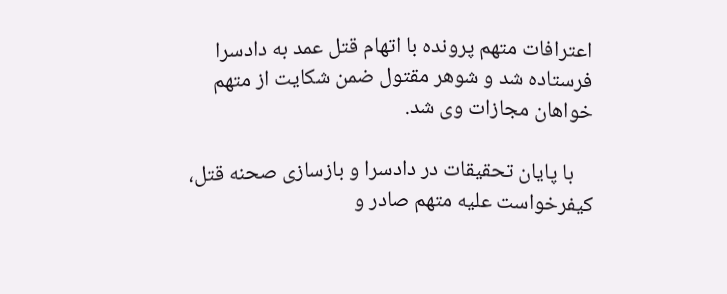اعترافات متهم پرونده با اتهام قتل عمد به دادسرا فرستاده شد و شوهر مقتول ضمن شکایت از متهم خواهان مجازات وی شد.

    با پایان تحقیقات در دادسرا و بازسازی صحنه قتل، کیفرخواست علیه متهم صادر و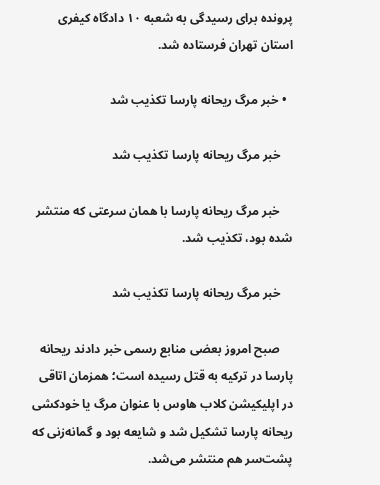پرونده برای رسیدگی به شعبه ۱۰ دادگاه کیفری استان تهران فرستاده شد.

  • خبر مرگ ریحانه پارسا تکذیب شد

    خبر مرگ ریحانه پارسا تکذیب شد

    خبر مرگ ریحانه پارسا با همان سرعتی که منتشر شده بود، تکذیب شد.

    خبر مرگ ریحانه پارسا تکذیب شد

    صبح امروز بعضی منابع رسمی خبر دادند ریحانه پارسا در ترکیه به قتل رسیده است؛ همزمان اتاقی در اپلیکیشن کلاب هاوس با عنوان مرگ یا خودکشی ریحانه پارسا تشکیل شد و شایعه بود و گمانه‌زنی که پشت‌سر هم منتشر می‌شد.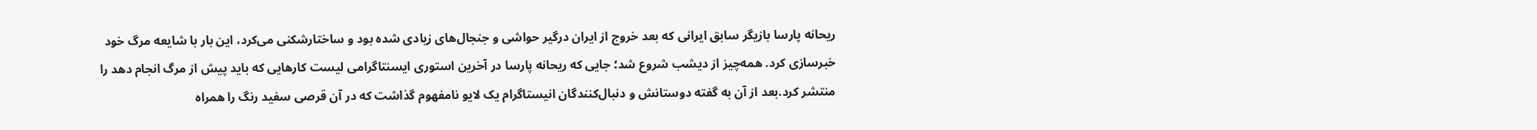ریحانه پارسا بازیگر سابق ایرانی که بعد خروج از ایران درگیر حواشی و جنجال‌های زیادی شده بود و ساختارشکنی می‌کرد، این بار با شایعه مرگ خود خبرسازی کرد. همه‌چیز از دیشب شروع شد؛ جایی که ریحانه پارسا در آخرین استوری ایسنتاگرامی لیست کار‌هایی که باید پیش از مرگ انجام دهد را منتشر کرد.بعد از آن به گفته دوستانش و دنبال‌کنندگان انیستاگرام یک لایو نامفهوم گذاشت که در آن قرصی سفید رنگ را همراه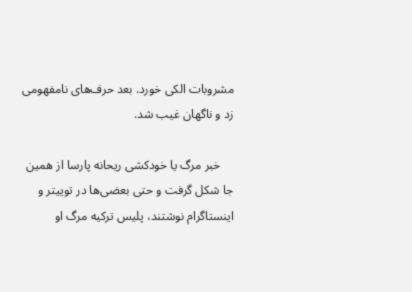مشروبات الکی خورد. بعد حرف‌های نامفهومی زد و ناگهان غیب شد.

    خبر مرگ یا خودکشی ریحانه پارسا از همین جا شکل گرفت و حتی بعضی‌ها در توییتر و اینستاگرام نوشتند، پلیس ترکیه مرگ او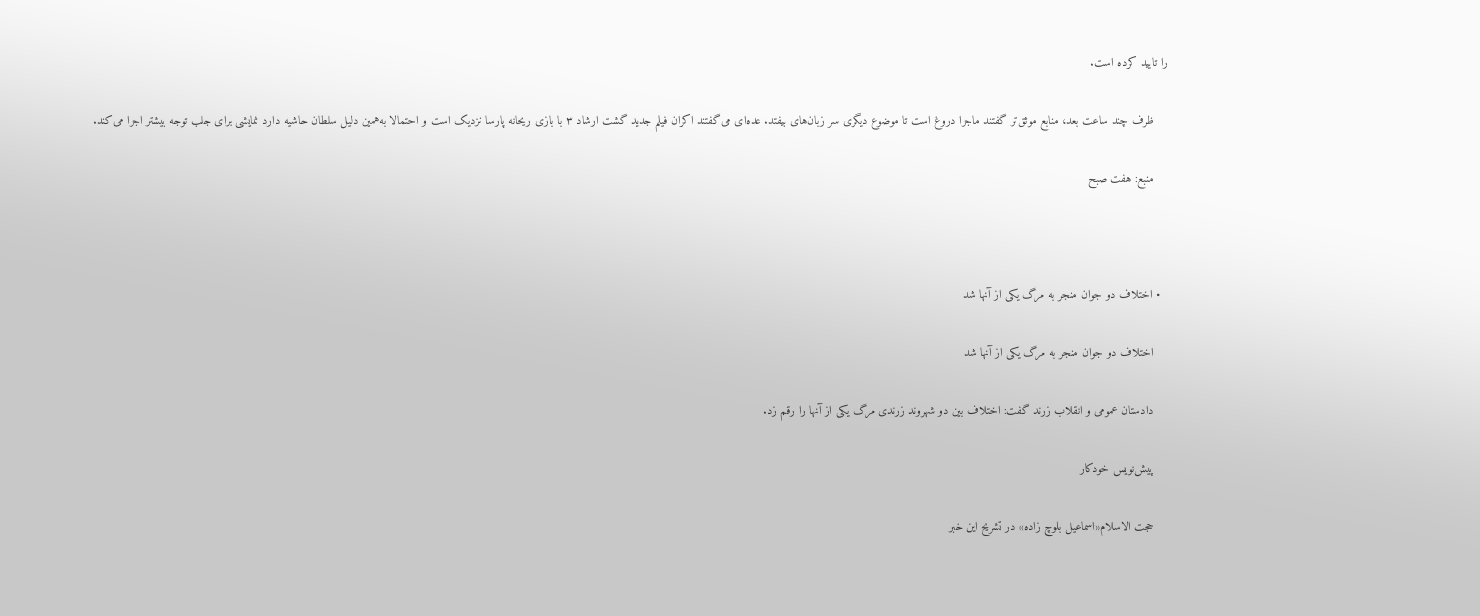را تایید کرده است.

    ظرف چند ساعت بعد، منابع موثق‌تر گفتند ماجرا دروغ است تا موضوع دیگری سر زبان‌های بیفتد. عده‌ای می‌گفتند اکران فیلم جدید گشت ارشاد ۳ با بازی ریحانه پارسا نزدیک است و احتمالا به‌همین دلیل سلطان حاشیه دارد نمایشی برای جلب توجه بیشتر اجرا می‌کند.

    منبع: هفت صبح



  • اختلاف دو جوان منجر به مرگ یکی از آنها شد

    اختلاف دو جوان منجر به مرگ یکی از آنها شد

    دادستان عمومی و انقلاب زرند گفت: اختلاف بین دو شهروند زرندی مرگ یکی از آنها را رقم زد.

    پیش‌نویس خودکار

    حجت الاسلام«اسماعیل بلوچ زاده» در تشریح این خبر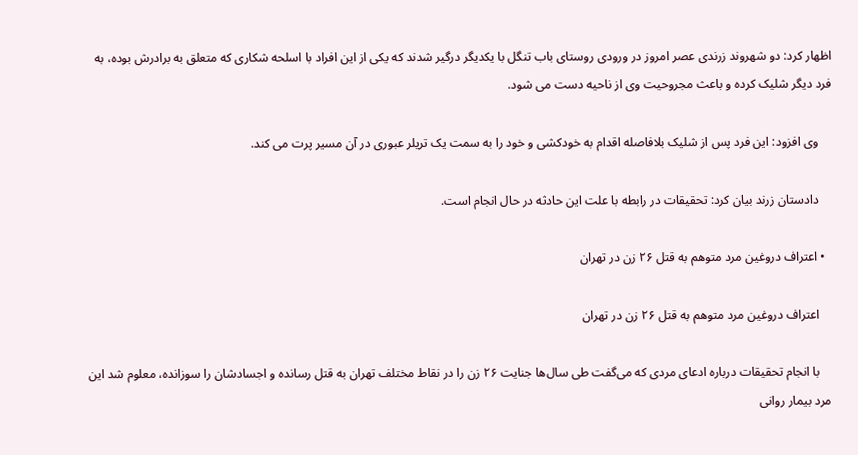اظهار کرد: دو شهروند زرندی عصر امروز در ورودی روستای باب تنگل با یکدیگر درگیر شدند که یکی از این افراد با اسلحه شکاری که متعلق به برادرش بوده، به فرد دیگر شلیک کرده و باعث مجروحیت وی از ناحیه دست می شود.

    وی افزود: این فرد پس از شلیک بلافاصله اقدام به خودکشی و خود را به سمت یک تریلر عبوری در آن مسیر پرت می کند.

    دادستان زرند بیان کرد: تحقیقات در رابطه با علت این حادثه در حال انجام است.

  • اعتراف دروغین مرد متوهم به قتل ۲۶ زن در تهران

    اعتراف دروغین مرد متوهم به قتل ۲۶ زن در تهران

    با انجام تحقیقات درباره ادعای مردی که می‌گفت طی سال‌ها جنایت ۲۶ زن را در نقاط مختلف تهران به قتل رسانده و اجسادشان را سوزانده، معلوم شد این مرد بیمار روانی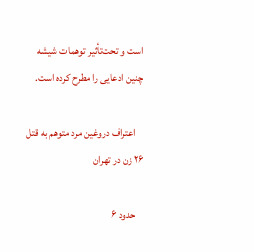است و تحت‌تأثیر توهمات شیشه چنین ادعایی را مطرح کرده است.

    اعتراف دروغین مرد متوهم به قتل ۲۶ زن در تهران

    حدود ۶‌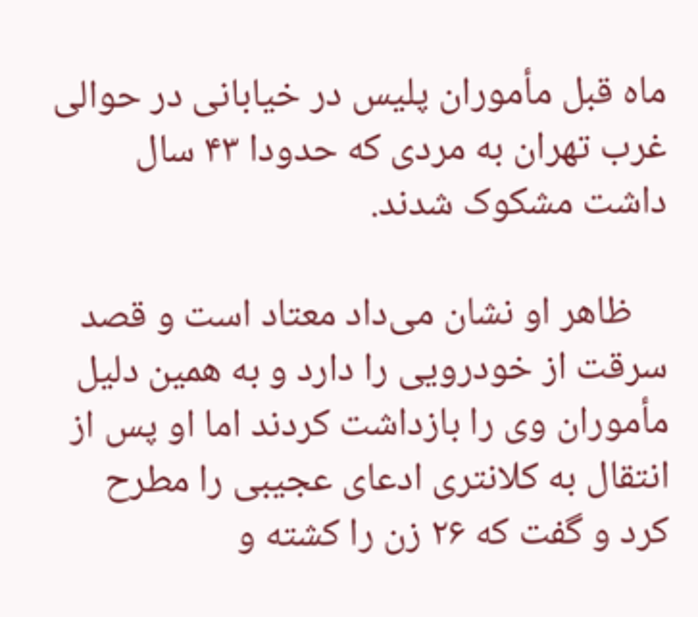ماه قبل مأموران پلیس در خیابانی در حوالی غرب تهران به مردی که حدودا ۴۳ سال داشت مشکوک شدند.

    ظاهر او نشان می‌داد معتاد است و قصد سرقت از خودرویی را دارد و به همین دلیل مأموران وی را بازداشت کردند اما او پس از انتقال به کلانتری ادعای عجیبی را مطرح کرد و گفت که ۲۶ زن را کشته و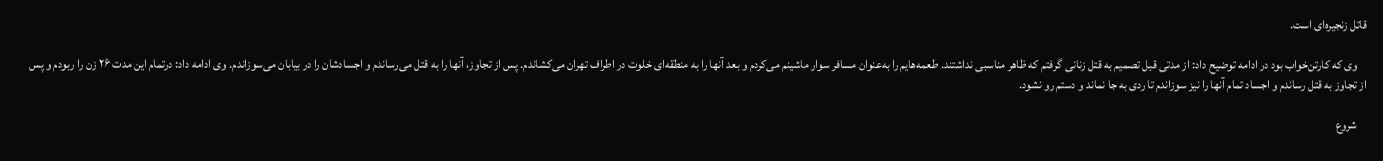قاتل زنجیره‌ای است.

    وی که کارتن‌خواب بود در ادامه توضیح داد: از مدتی قبل تصمیم به قتل زنانی گرفتم که ظاهر مناسبی نداشتند. طعمه‌هایم را به‌عنوان مسافر سوار ماشینم می‌کردم و بعد آنها را به منطقه‌ای خلوت در اطراف تهران می‌کشاندم. پس از تجاوز، آنها را به قتل می‌رساندم و اجسادشان را در بیابان می‌سوزاندم. وی ادامه داد: درتمام این مدت ۲۶ زن را ربودم و پس از تجاوز به قتل رساندم و اجساد تمام آنها را نیز سوزاندم تا ردی به جا نماند و دستم رو نشود.

    شروع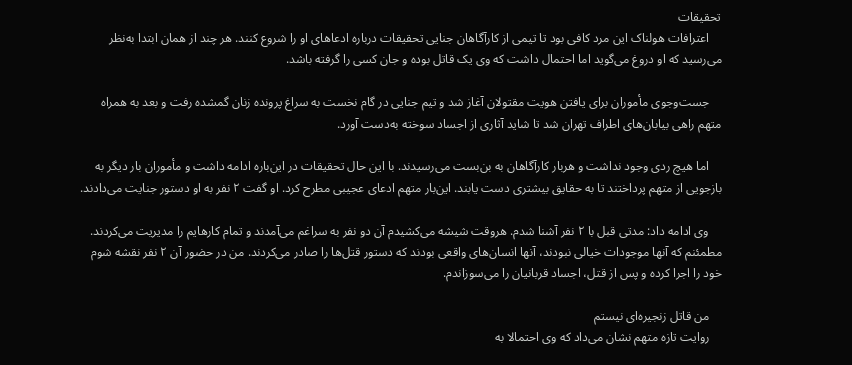تحقیقات
    اعترافات هولناک این مرد کافی بود تا تیمی از کارآگاهان جنایی تحقیقات درباره ادعاهای او را شروع کنند. هر چند از همان ابتدا به‌نظر می‌رسید که او دروغ می‌گوید اما احتمال داشت که وی یک قاتل بوده و جان کسی را گرفته باشد.

    جست‌وجوی مأموران برای یافتن هویت مقتولان آغاز شد و تیم جنایی در گام نخست به سراغ پرونده زنان گمشده رفت و بعد به همراه متهم راهی بیابان‌های اطراف تهران شد تا شاید آثاری از اجساد سوخته به‌دست آورد.

    اما هیچ ردی وجود نداشت و هربار کارآگاهان به بن‌بست می‌رسیدند. با این حال تحقیقات در این‌باره ادامه داشت و مأموران بار دیگر به بازجویی از متهم پرداختند تا به حقایق بیشتری دست یابند. این‌بار متهم ادعای عجیبی مطرح کرد. او گفت ۲ نفر به او دستور جنایت می‌دادند.

    وی ادامه داد: مدتی قبل با ۲ نفر آشنا شدم. هروقت شیشه می‌کشیدم آن دو نفر به سراغم می‌آمدند و تمام کارهایم را مدیریت می‌کردند. مطمئنم که آنها موجودات خیالی نبودند، آنها انسان‌های واقعی بودند که دستور قتل‌ها را صادر می‌کردند. من در حضور آن ۲ نفر نقشه شوم خود را اجرا کرده و پس از قتل، اجساد قربانیان را می‌سوزاندم.

    من قاتل زنجیره‌ای نیستم
    روایت تازه متهم نشان می‌داد که وی احتمالا به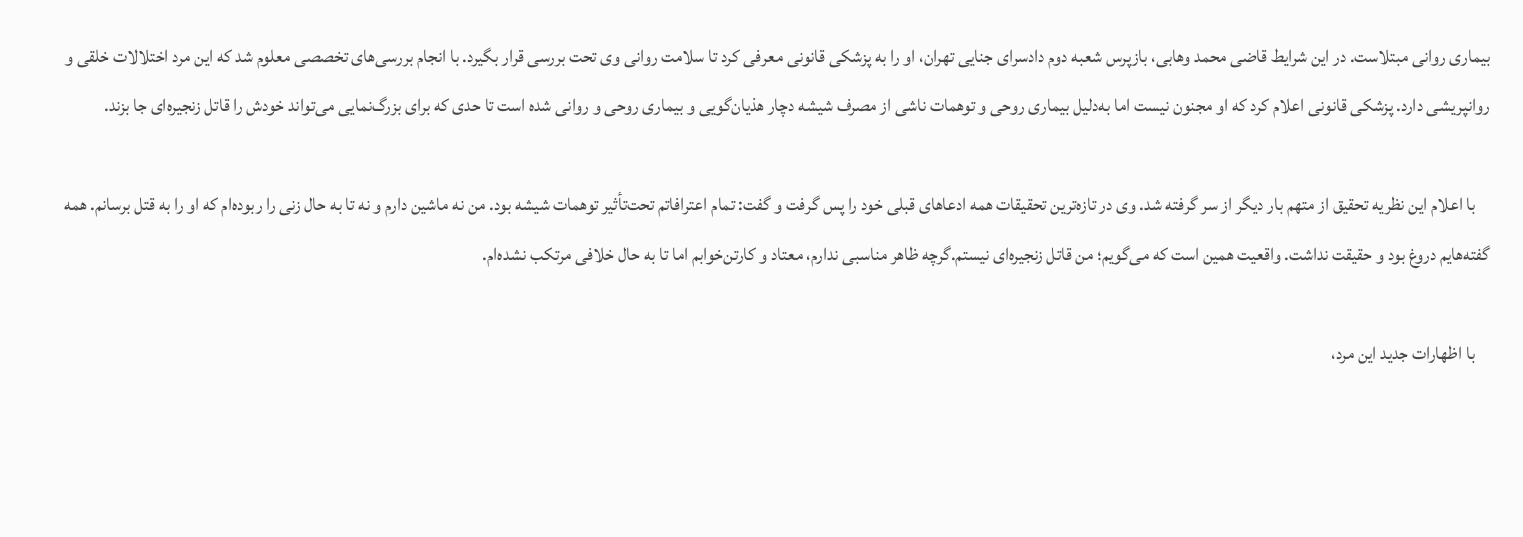بیماری روانی مبتلاست. در این شرایط قاضی محمد وهابی، بازپرس شعبه دوم دادسرای جنایی تهران، او را به پزشکی قانونی معرفی کرد تا سلامت روانی وی تحت بررسی قرار بگیرد. با انجام بررسی‌های تخصصی معلوم شد که این مرد اختلالات خلقی و روانپریشی دارد. پزشکی قانونی اعلام کرد که او مجنون نیست اما به‌دلیل بیماری روحی و توهمات ناشی از مصرف شیشه دچار هذیان‌گویی و بیماری روحی و روانی شده است تا حدی که برای بزرگ‌نمایی می‌تواند خودش را قاتل زنجیره‌ای جا بزند.

    با اعلام این نظریه تحقیق از متهم بار دیگر از سر گرفته شد. وی در تازه‌ترین تحقیقات همه ادعاهای قبلی خود را پس گرفت و گفت: تمام اعترافاتم تحت‌تأثیر توهمات شیشه بود. من نه ماشین دارم و نه تا به حال زنی را ربوده‌ام که او را به قتل برسانم. همه گفته‌هایم دروغ بود و حقیقت نداشت. واقعیت همین است که می‌گویم؛ من قاتل زنجیره‌ای نیستم.گرچه ظاهر مناسبی ندارم، معتاد و کارتن‌خوابم اما تا به حال خلافی مرتکب نشده‌ام.

    با اظهارات جدید این مرد،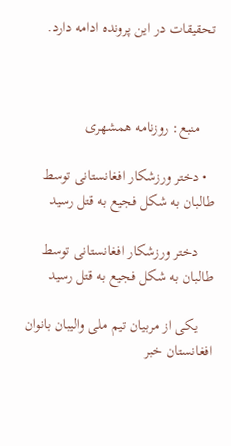تحقیقات در این پرونده ادامه دارد.



    منبع: روزنامه همشهری

  • دختر ورزشکار افغانستانی توسط طالبان به شکل فجیع به قتل رسید

    دختر ورزشکار افغانستانی توسط طالبان به شکل فجیع به قتل رسید

    یکی از مربیان تیم ملی والیبان بانوان افغانستان خبر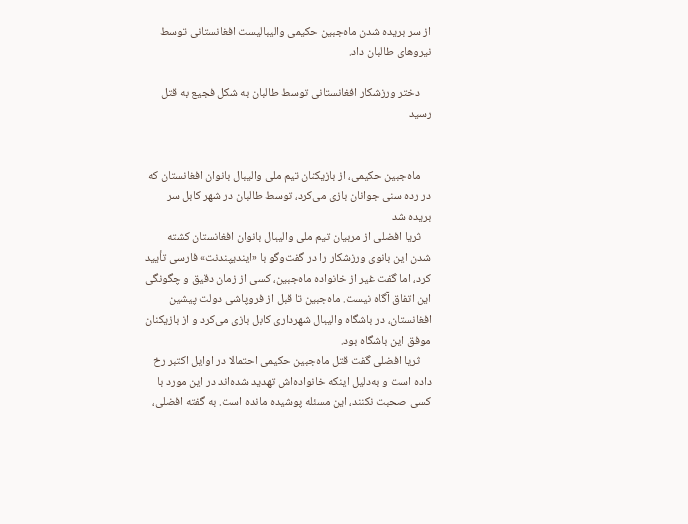از سر بریده شدن ماه‌جبین حکیمی والیبالیست افغانستانی توسط نیروهای طالبان داد.

    دختر ورزشکار افغانستانی توسط طالبان به شکل فجیع به قتل رسید


    ماه‌جبین حکیمی، از بازیکنان تیم ملی والیبال بانوان افغانستان که در رده سنی جوانان بازی می‌کرد، توسط طالبان در شهر کابل سر بریده شد
    ثریا افضلی از مربیان تیم ملی والیبال بانوان افغانستان کشته شدن این بانوی ورزشکار را در گفت‌وگو با «ایندیپندنت» فارسی تأیید کرد، اما گفت غیر از خانواده ماه‌جبین، کسی از زمان دقیق و چگونگی این اتفاق آگاه نیست. ماه‌جبین تا قبل از فروپاشی دولت پیشین افغانستان، در باشگاه والیبال شهرداری کابل بازی می‌کرد و از بازیکنان موفق این باشگاه بود.
    ثریا افضلی گفت قتل ماه‌جبین حکیمی احتمالا در اوایل اکتبر رخ داده است و به‌دلیل اینکه خانواده‌اش تهدید شده‌اند در این مورد با کسی صحبت نکنند، این مسئله پوشیده مانده است. به گفته افضلی،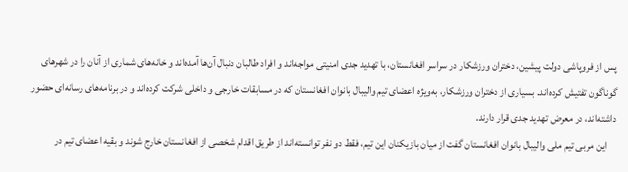پس از فروپاشی دولت پیشین، دختران ورزشکار در سراسر افغانستان، با تهدید جدی امنیتی مواجه‌اند و افراد طالبان دنبال آن‌ها آمده‌اند و ‌خانه‌های شماری از آنان را در شهرهای گوناگون تفتیش کرده‌اند. بسیاری از دختران ورزشکار، به‌ویژه اعضای تیم والیبال بانوان افغانستان که در مسابقات خارجی و داخلی شرکت کرده‌اند و در برنامه‌های رسانه‌ای حضور داشته‌اند، در معرض تهدید جدی قرار دارند.
    این مربی تیم ملی والیبال بانوان افغانستان گفت از میان بازیکنان این تیم، فقط دو نفر توانسته‌اند از طریق اقدام شخصی از افغانستان خارج شوند و بقیه‌ اعضای تیم در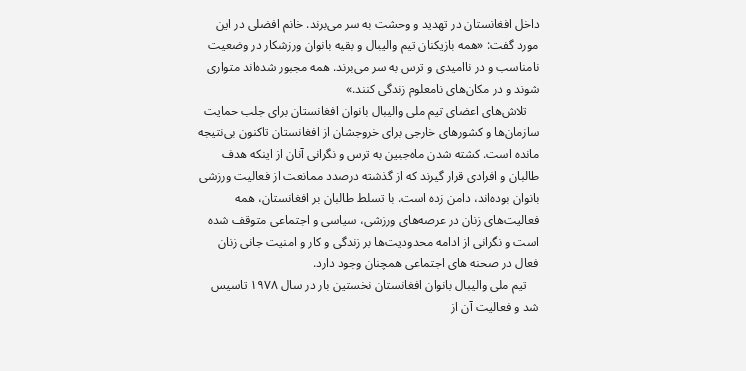داخل افغانستان در تهدید و وحشت به سر می‌برند. خانم افضلی در این مورد گفت: «همه بازیکنان تیم والیبال و بقیه بانوان ورزشکار در وضعیت نامناسب و در ناامیدی و ترس به سر می‌برند. همه مجبور شده‌اند متواری شوند و در مکان‌های نامعلوم زندگی کنند.»
    تلاش‌های اعضای تیم ملی والیبال بانوان افغانستان برای جلب حمایت سازمان‌ها و کشورهای خارجی برای خروجشان از افغانستان تاکنون بی‌نتیجه مانده است. کشته شدن ماه‌جبین به ترس و نگرانی آنان از اینکه هدف طالبان و افرادی قرار گیرند که از گذشته درصدد ممانعت از فعالیت ورزشی بانوان بوده‌اند، دامن زده است. با تسلط طالبان بر افغانستان، همه فعالیت‌های زنان در عرصه‌های ورزشی، سیاسی و اجتماعی متوقف شده است و نگرانی از ادامه‌ محدودیت‌ها بر زندگی و کار و امنیت جانی زنان فعال در صحنه های اجتماعی همچنان وجود دارد.
    تیم ملی والیبال بانوان افغانستان نخستین ‌بار در سال ۱۹۷۸ تاسیس شد و فعالیت آن از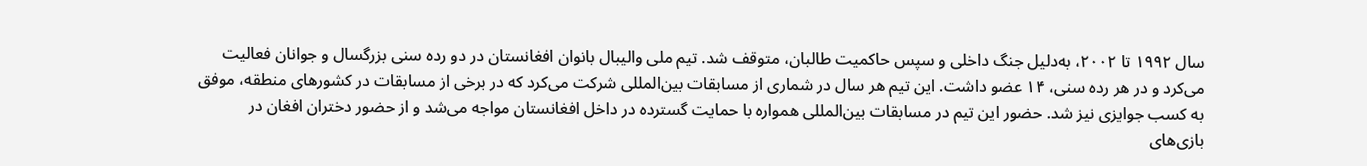سال ۱۹۹۲ تا ۲۰۰۲، به‌دلیل جنگ داخلی و سپس حاکمیت طالبان، متوقف شد. تیم ملی والیبال بانوان افغانستان در دو رده سنی بزرگسال و جوانان فعالیت می‌کرد و در هر رده سنی، ۱۴ عضو داشت. این تیم هر سال در شماری از مسابقات بین‌المللی شرکت می‌کرد که در برخی از مسابقات در کشورهای منطقه، موفق به کسب جوایزی نیز شد. حضور این تیم در مسابقات بین‌المللی همواره با حمایت گسترده در داخل افغانستان مواجه می‌شد و از حضور دختران افغان در بازی‌های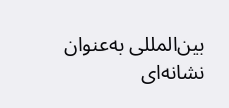بین‌المللی به‌عنوان نشانه‌ای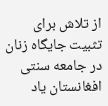از تلاش برای تثبیت جایگاه زنان در جامعه سنتی افغانستان یاد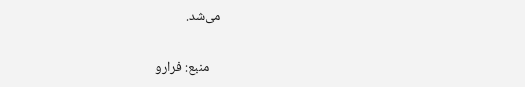می‌شد.


    منبع: فرارو